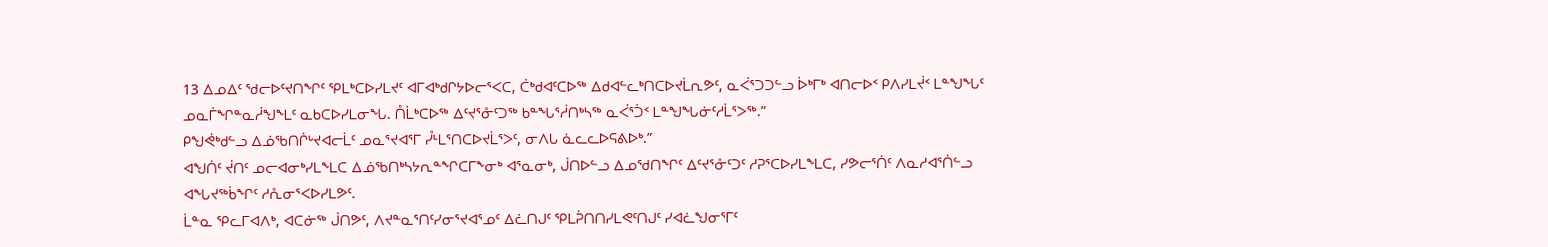13 ᐃᓄᐃᑦ ᖁᓕᐅᑦᔪᑎᖏᑦ ᕿᒪᒃᑕᐅᓯᒪᔪᑦ ᐊᒥᐊᒃᑯᒋᔭᐅᓕᕐᐸᑕ, ᑖᒃᑯᐊᑦᑕᐅᖅ ᐃᑯᐊᓪᓚᒃᑎᑕᐅᔪᒫᕆᕗᑦ, ᓇᐹᕐᑐᑐᓪᓗ ᐆᒃᒥᒃ ᐊᑎᓕᐅᑉ ᑭᐱᓯᒪᔫᑉ ᒪᓐᖑᖓᑦ ᓄᓇᒦᖏᓐᓇᓲᖑᖕᒪᑦ ᓇᑲᑕᐅᓯᒪᓂᖓ. ᑍᒫᒃᑕᐅᖅ ᐃᑦᔪᕐᓁᑦᑐᖅ ᑲᓐᖓᕐᓲᑎᒃᓴᖅ ᓇᐹᕐᑑᑉ ᒪᓐᖑᖓᓃᑦᓱᒫᕐᐳᖅ.”
ᑭᖑᕚᒃᑯᓪᓗ ᐃᓅᖃᑎᒌᒡᔪᐊᓕᒫᑦ ᓄᓇᕐᔪᐊᕐᒥ ᓮᒻᒪᕐᑎᑕᐅᔪᒫᕐᐳᑦ, ᓂᐱᒐ ᓈᓚᓚᐅᕋᕕᐅᒃ.”
ᐊᖑᑏᑦ ᔫᑎᑦ ᓄᓕᐊᓂᒃᓯᒪᖕᒪᑕ ᐃᓅᖃᑎᒃᓴᔭᕆᓐᖏᑕᒥᖕᓂᒃ ᐊᕐᓇᓂᒃ, ᒎᑎᐅᓪᓗ ᐃᓄᖁᑎᖏᑦ ᐃᑦᔪᕐᓁᑦᑐᑦ ᓱᕈᕐᑕᐅᓯᒪᖕᒪᑕ, ᓯᕗᓕᕐᑏᑦ ᐱᓇᓱᐊᕐᑏᓪᓗ ᐊᖓᔪᖅᑳᖏᑦ ᓱᕅᓂᕐᐸᐅᓯᒪᕗᑦ.
ᒫᓐᓇ ᕿᓚᒥᐊᐱᒃ, ᐊᑕᓃᖅ ᒎᑎᕗᑦ, ᐱᔪᓐᓇᕐᑎᑦᓯᓂᕐᔪᐊᕐᓄᑦ ᐃᓛᑎᒍᑦ ᕿᒪᕉᑎᑎᓯᒪᕙᑦᑎᒍᑦ ᓯᐊᓛᖑᓂᕐᒥᑦ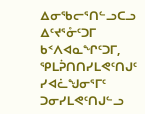ᐃᓂᖃᓕᕐᑎᓪᓗᑕᓗ ᐃᑦᔪᕐᓁᑦᑐᒥ ᑲᑉᐱᐊᓇᖏᑦᑐᒥ, ᕿᒪᕉᑎᑎᓯᒪᕙᑦᑎᒍᑦ ᓯᐊᓛᖑᓂᕐᒥᑦ ᑐᓂᓯᒪᕙᑦᑎᒍᓪᓗ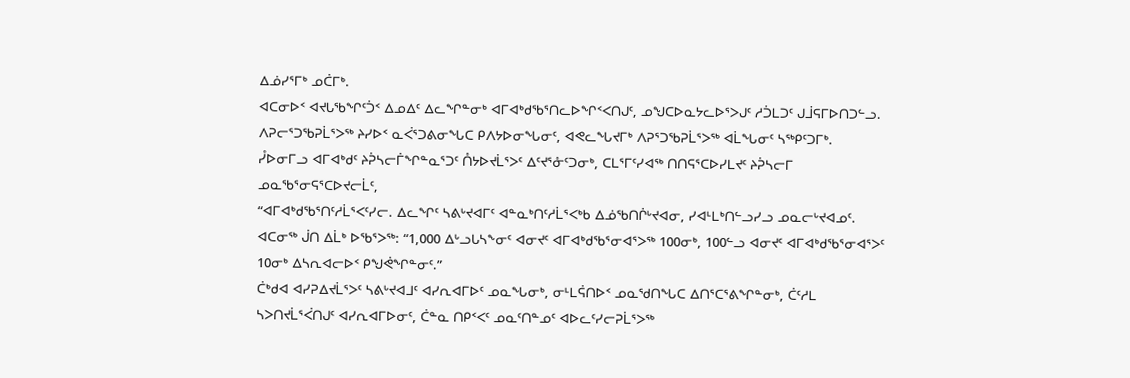ᐃᓅᓯᕐᒥᒃ ᓄᑖᒥᒃ.
ᐊᑕᓂᐅᑉ ᐊᔪᒐᖃᖏᑦᑑᑉ ᐃᓄᐃᑦ ᐃᓚᖏᓐᓂᒃ ᐊᒥᐊᒃᑯᖃᕐᑎᓚᐅᖏᑉᐸᑎᒍᑦ, ᓄᖑᑕᐅᓇᔭᓚᐅᕐᐳᒍᑦ ᓱᑑᒪᑐᑦ ᒍᒨᕋᒥᐅᑎᑐᓪᓗ.
ᐱᕈᓕᕐᑐᖃᕈᒫᕐᐳᖅ ᔨᓯᐅᑉ ᓇᐹᕐᑐᕕᓂᖓᑕ ᑭᐱᔭᐅᓂᖓᓂᑦ, ᐊᕙᓚᖓᔪᒥᒃ ᐱᕈᕐᑐᖃᕈᒫᕐᐳᖅ ᐊᒫᖓᓂᑦ ᓴᖅᑭᑦᑐᒥᒃ.
ᓮᐅᓂᒥᓗ ᐊᒥᐊᒃᑯᑦ ᔨᕉᓴᓕᒦᖏᓐᓇᕐᑐᑦ ᑍᔭᐅᔪᒫᕐᐳᑦ ᐃᑦᔪᕐᓁᑦᑐᓂᒃ, ᑕᒪᕐᒥᑦᓯᐊᖅ ᑎᑎᕋᕐᑕᐅᓯᒪᔪᑦ ᔨᕉᓴᓕᒥ ᓄᓇᖃᕐᓂᕋᕐᑕᐅᔪᓕᒫᑦ,
“ᐊᒥᐊᒃᑯᖃᕐᑎᑦᓱᒫᕐᐸᑦᓯᓕ. ᐃᓚᖏᑦ ᓴᕕᒡᔪᐊᒥᑦ ᐊᓐᓇᒃᑎᑦᓱᒫᕐᐸᒃᑲ ᐃᓅᖃᑎᒌᒡᔪᐊᓂ, ᓯᐊᒻᒪᒃᑎᓪᓗᓯᓗ ᓄᓇᓕᒡᔪᐊᓄᑦ.
ᐊᑕᓂᖅ ᒎᑎ ᐃᒫᒃ ᐅᖃᕐᐳᖅ: “1,000 ᐃᒡᓗᒐᓴᖕᓂᑦ ᐊᓂᔪᑦ ᐊᒥᐊᒃᑯᖃᕐᓂᐊᕐᐳᖅ 100ᓂᒃ, 100ᓪᓗ ᐊᓂᔪᑦ ᐊᒥᐊᒃᑯᖃᕐᓂᐊᕐᐳᑦ 10ᓂᒃ ᐃᓴᕆᐊᓕᐅᑉ ᑭᖑᕚᖏᓐᓂᑦ.”
ᑖᒃᑯᐊ ᐊᓯᕈᐃᔪᒫᕐᐳᑦ ᓴᕕᒡᔪᐊᒧᑦ ᐊᓯᕆᐊᒥᐅᑦ ᓄᓇᖓᓂᒃ, ᓂᒻᒪᕌᑎᐅᑉ ᓄᓇᖁᑎᖓᑕ ᐃᑎᕐᑕᕐᕕᖏᓐᓂᒃ, ᑖᑦᓱᒪ ᓴᐳᑎᔪᒫᕐᐹᑎᒍᑦ ᐊᓯᕆᐊᒥᐅᓂᑦ, ᑖᓐᓇ ᑎᑭᑉᐸᑦ ᓄᓇᑦᑎᓐᓄᑦ ᐊᐅᓚᑦᓯᓕᕈᒫᕐᐳᖅ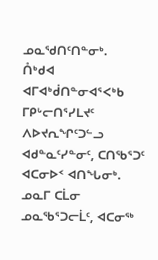ᓄᓇᖁᑎᑦᑎᓐᓂᒃ.
ᑍᒃᑯᐊ ᐊᒥᐊᒃᑰᑎᓐᓂᐊᕐᐸᒃᑲ ᒥᑭᒡᓕᑎᕐᓯᒪᔪᑦ ᐱᐅᔪᕆᖏᑦᑐᓪᓗ ᐊᑯᓐᓇᑦᓯᓐᓂᑦ, ᑕᑎᖃᕐᑐᑦ ᐊᑕᓂᐅᑉ ᐊᑎᖓᓂᒃ.
ᓄᓇᒥ ᑕᒫᓂ ᓄᓇᖃᕐᑐᓕᒫᑦ, ᐊᑕᓂᖅ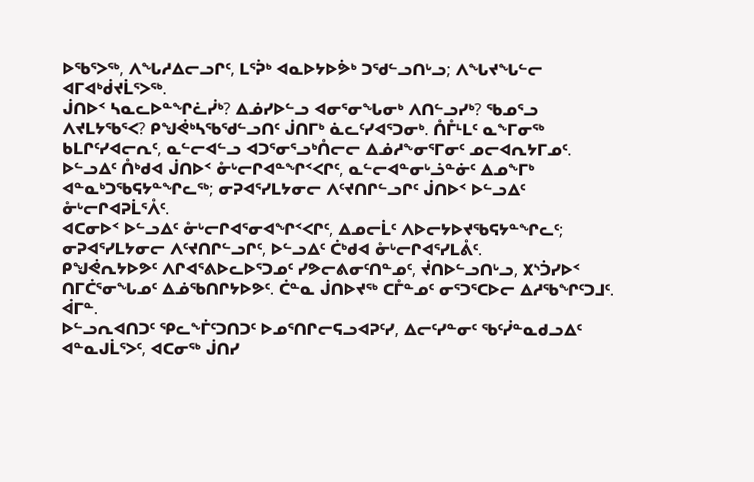ᐅᖃᕐᐳᖅ, ᐱᖓᓱᐃᓕᓗᒋᑦ, ᒪᕐᕉᒃ ᐊᓇᐅᔭᐅᕘᒃ ᑐᖁᓪᓗᑎᒡᓗ; ᐱᖓᔪᖓᓪᓕ ᐊᒥᐊᒃᑰᔪᒫᕐᐳᖅ.
ᒎᑎᐅᑉ ᓴᓇᓚᐅᓐᖏᓛᓰᒃ? ᐃᓅᓯᐅᓪᓗ ᐊᓂᕐᓂᖓᓂᒃ ᐱᑎᓪᓗᓯᒃ? ᖃᓄᕐᓗ ᐱᔪᒪᔭᖃᕐᐸ? ᑭᖑᕚᒃᓴᖃᖁᓪᓗᑎᑦ ᒎᑎᒥᒃ ᓈᓚᑦᓯᐊᕐᑐᓂᒃ. ᑍᒤᒻᒪᑦ ᓇᖕᒥᓂᖅ ᑲᒪᒋᑦᓯᐊᓕᕆᑦ, ᓇᓪᓕᐊᓪᓗ ᐊᑐᕐᓂᕐᓗᒃᑍᓕᓕ ᐃᓅᓱᖕᓂᕐᒥᓂᑦ ᓄᓕᐊᕆᔭᒥᓄᑦ.
ᐅᓪᓗᐃᑦ ᑍᒃᑯᐊ ᒎᑎᐅᑉ ᓁᒡᓕᒋᐊᓐᖏᑉᐸᒋᑦ, ᓇᓪᓕᐊᓐᓂᒡᓘᓐᓃᑦ ᐃᓄᖕᒥᒃ ᐊᓐᓇᒃᑐᖃᕋᔭᓐᖏᓚᖅ; ᓂᕈᐊᕐᓯᒪᔭᓂᓕ ᐱᑦᔪᑎᒋᓪᓗᒋᑦ ᒎᑎᐅᑉ ᐅᓪᓗᐃᑦ ᓁᒡᓕᒋᐊᕈᒫᕐᐰᑦ.
ᐊᑕᓂᐅᑉ ᐅᓪᓗᐃᑦ ᓁᒡᓕᒋᐊᕐᓂᐊᖏᑉᐸᒋᑦ, ᐃᓄᓕᒫᑦ ᐱᐅᓕᔭᐅᔪᖃᕋᔭᓐᖏᓚᑦ; ᓂᕈᐊᕐᓯᒪᔭᓂᓕ ᐱᑦᔪᑎᒋᓪᓗᒋᑦ, ᐅᓪᓗᐃᑦ ᑖᒃᑯᐊ ᓁᒡᓕᒋᐊᕐᓯᒪᕔᑦ.
ᑭᖑᕚᕆᔭᐅᕗᑦ ᐱᒋᐊᕐᕕᐅᓚᐅᕐᑐᓄᑦ ᓯᕗᓕᕕᓂᑦᑎᓐᓄᑦ, ᔫᑎᐅᓪᓗᑎᒡᓗ, ᙭ᔅᑑᓯᐅᑉ ᑎᒥᑖᕐᓂᖓᓄᑦ ᐃᓅᖃᑎᒋᔭᐅᕗᑦ. ᑖᓐᓇ ᒎᑎᐅᔪᖅ ᑕᒤᓐᓄᑦ ᓂᕐᑐᕐᑕᐅᓕ ᐃᓱᖃᖏᑦᑐᒧᑦ. ᐋᒥᓐ.
ᐅᓪᓗᕆᐊᑎᑐᑦ ᕿᓚᖕᒦᑦᑐᑎᑐᑦ ᐅᓄᕐᑎᒋᓕᕋᓗᐊᕈᑦᓯ, ᐃᓕᑦᓯᓐᓂᑦ ᖃᑦᓰᓐᓇᑯᓗᐃᑦ ᐊᓐᓇᒍᒫᕐᐳᑦ, ᐊᑕᓂᖅ ᒎᑎᓯ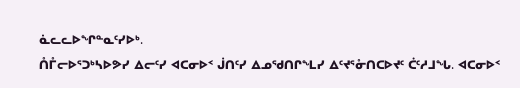ᓈᓚᓚᐅᖏᓐᓇᑦᓯᐅᒃ.
ᑍᒤᓕᐅᕐᑐᒃᓴᐅᕗᓯ ᐃᓕᑦᓯ ᐊᑕᓂᐅᑉ ᒎᑎᑦᓯ ᐃᓄᖁᑎᒋᖕᒪᓯ ᐃᑦᔪᕐᓁᑎᑕᐅᔪᑦ ᑖᑦᓱᒧᖓ. ᐊᑕᓂᐅᑉ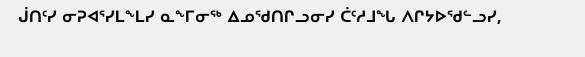ᒎᑎᑦᓯ ᓂᕈᐊᕐᓯᒪᖕᒪᓯ ᓇᖕᒥᓂᖅ ᐃᓄᖁᑎᒋᓗᓂᓯ ᑖᑦᓱᒧᖓ ᐱᒋᔭᐅᖁᓪᓗᓯ,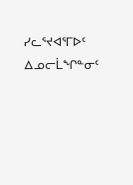ᓯᓚᕐᔪᐊᕐᒥᐅᑦ ᐃᓄᓕᒫᖏᓐᓂᑦ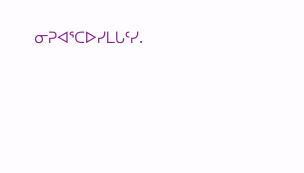ᓂᕈᐊᕐᑕᐅᓯᒪᒐᑦᓯ.